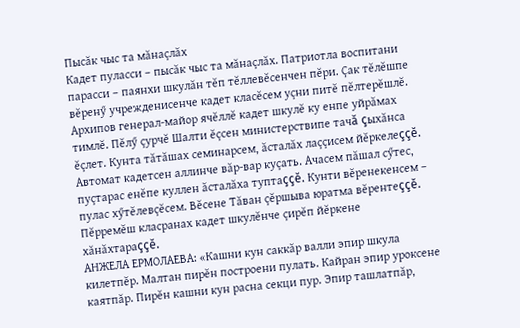Пысăк чыс та мăнаçлăх
Кадет пуласси – пысăк чыс та мăнаçлăх. Патриотла воспитани парасси – паянхи шкулăн тĕп тĕллевĕсенчен пĕри. Çак тĕлĕшпе вĕренӳ учрежденисенче кадет класĕсем уçни питĕ пĕлтерĕшлĕ. Архипов генерал-майор ячĕллĕ кадет шкулĕ ку енпе уйрăмах тимлĕ. Пĕлӳ çурчĕ Шалти ĕçсен министерствипе тачă çыхăнса ĕçлет. Кунта тăтăшах семинарсем, ăсталăх лаççисем йĕркелеççĕ.
Автомат кадетсен аллинче вăр-вар куçать. Ачасем пăшал сӳтес, пуçтарас енĕпе куллен ăсталăха туптаççĕ. Кунти вĕренекенсем – пулас хӳтĕлевçĕсем. Вĕсене Тăван çĕршыва юратма вĕрентеççĕ. Пĕрремĕш класранах кадет шкулĕнче çирĕп йĕркене хăнăхтараççĕ.
АНЖЕЛА ЕРМОЛАЕВА: «Кашни кун саккăр валли эпир шкула килетпĕр. Малтан пирĕн построени пулать. Кайран эпир уроксене каятпăр. Пирĕн кашни кун расна секци пур. Эпир ташлатпăр,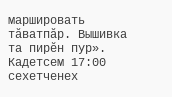маршировать тăватпăр. Вышивка та пирĕн пур».
Кадетсем 17:00 сехетченех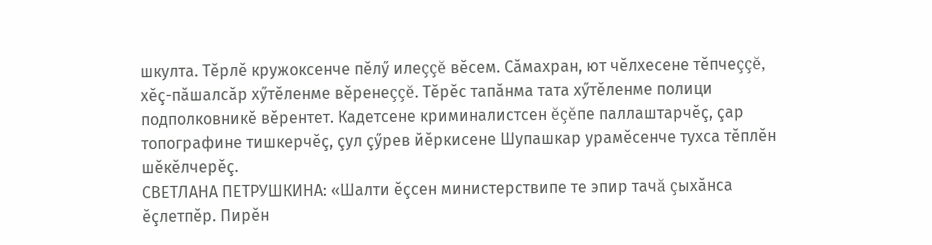шкулта. Тĕрлĕ кружоксенче пĕлӳ илеççĕ вĕсем. Сăмахран, ют чĕлхесене тĕпчеççĕ, хĕç-пăшалсăр хӳтĕленме вĕренеççĕ. Тĕрĕс тапăнма тата хӳтĕленме полици подполковникĕ вĕрентет. Кадетсене криминалистсен ĕçĕпе паллаштарчĕç, çар топографине тишкерчĕç, çул çӳрев йĕркисене Шупашкар урамĕсенче тухса тĕплĕн шĕкĕлчерĕç.
СВЕТЛАНА ПЕТРУШКИНА: «Шалти ĕçсен министерствипе те эпир тачă çыхăнса ĕçлетпĕр. Пирĕн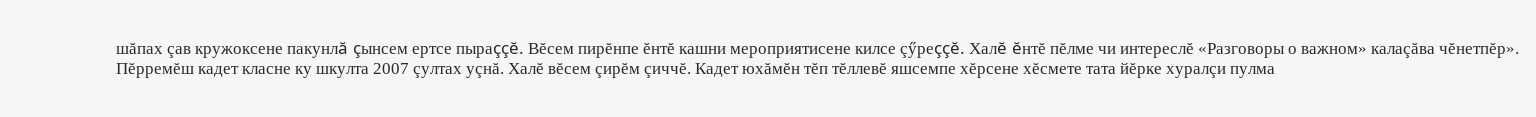шăпах çав кружоксене пакунлă çынсем ертсе пыраççĕ. Вĕсем пирĕнпе ĕнтĕ кашни мероприятисене килсе çӳреççĕ. Халĕ ĕнтĕ пĕлме чи интереслĕ «Разговоры о важном» калаçăва чĕнетпĕр».
Пĕрремĕш кадет класне ку шкулта 2007 çултах уçнă. Халĕ вĕсем çирĕм çиччĕ. Кадет юхăмĕн тĕп тĕллевĕ яшсемпе хĕрсене хĕсмете тата йĕрке хуралçи пулма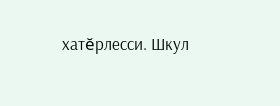хатĕрлесси. Шкул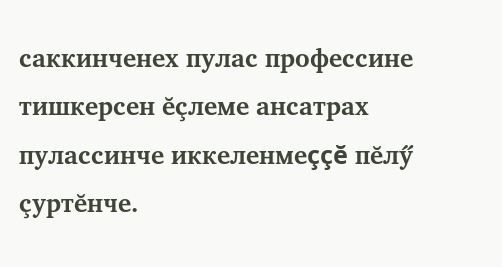саккинченех пулас профессине тишкерсен ĕçлеме ансатрах пулассинче иккеленмеççĕ пĕлӳ çуртĕнче.